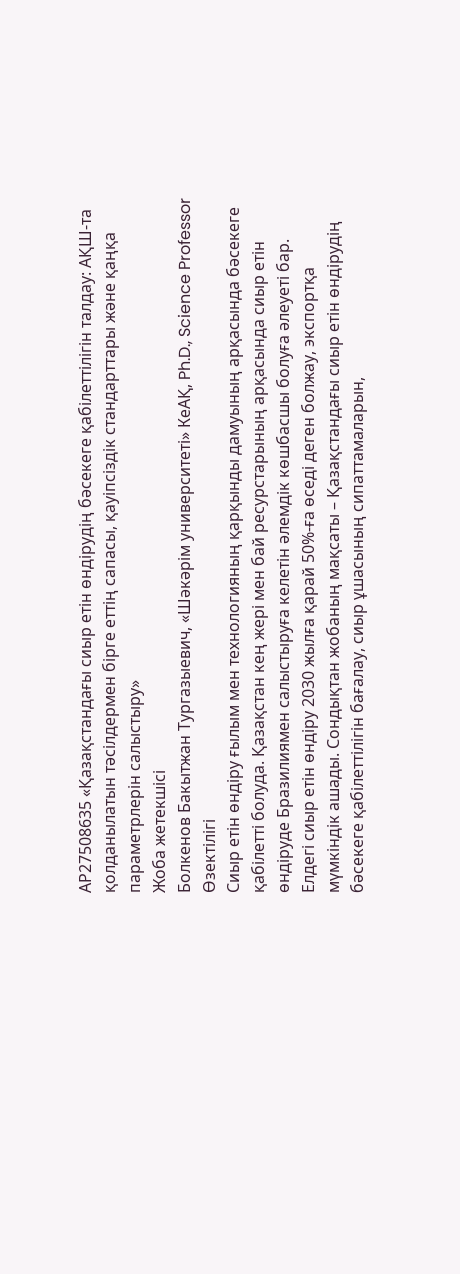АР27508635 «Қазақстандағы сиыр етін өндірудің бәсекеге қабілеттілігін талдау: АҚШ-та қолданылатын тәсілдермен бірге еттің сапасы, қауіпсіздік стандарттары және қаңқа параметрлерін салыстыру»
Жоба жетекшісі
Болкенов Бакытжан Тургазыевич, «Шәкәрім университеті» КеАҚ, Ph.D., Science Professor
Өзектілігі
Сиыр етін өндіру ғылым мен технологияның қарқынды дамуының арқасында бәсекеге қабілетті болуда. Қазақстан кең жері мен бай ресурстарының арқасында сиыр етін өндіруде Бразилиямен салыстыруға келетін әлемдік көшбасшы болуға әлеуеті бар. Елдегі сиыр етін өндіру 2030 жылға қарай 50%-ға өседі деген болжау, экспортқа мүмкіндік ашады. Сондықтан жобаның мақсаты – Қазақстандағы сиыр етін өндірудің бәсекеге қабілеттілігін бағалау, сиыр ұшасының сипаттамаларын,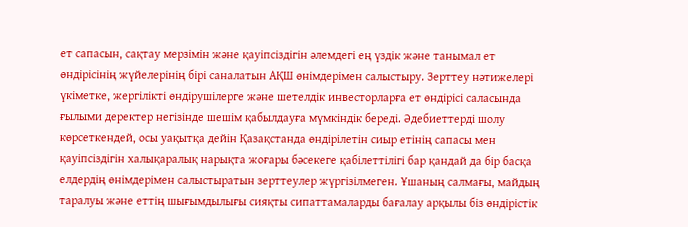ет сапасын, сақтау мерзімін және қауіпсіздігін әлемдегі ең үздік және танымал ет өндірісінің жүйелерінің бірі саналатын АҚШ өнімдерімен салыстыру. Зерттеу нәтижелері үкіметке, жергілікті өндірушілерге және шетелдік инвесторларға ет өндірісі саласында ғылыми деректер негізінде шешім қабылдауға мүмкіндік береді. Әдебиеттерді шолу көрсеткендей, осы уақытқа дейін Қазақстанда өндірілетін сиыр етінің сапасы мен қауіпсіздігін халықаралық нарықта жоғары бәсекеге қабілеттілігі бар қандай да бір басқа елдердің өнімдерімен салыстыратын зерттеулер жүргізілмеген. Ұшаның салмағы, майдың таралуы және еттің шығымдылығы сияқты сипаттамаларды бағалау арқылы біз өндірістік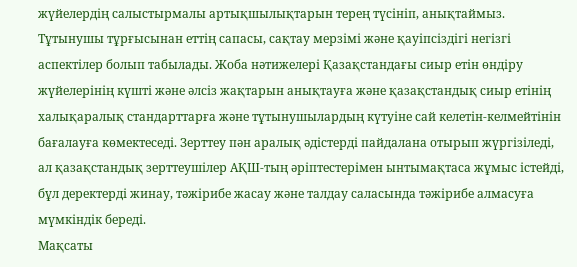жүйелердің салыстырмалы артықшылықтарын терең түсініп, анықтаймыз. Тұтынушы тұрғысынан еттің сапасы, сақтау мерзімі және қауіпсіздігі негізгі аспектілер болып табылады. Жоба нәтижелері Қазақстандағы сиыр етін өндіру жүйелерінің күшті және әлсіз жақтарын анықтауға және қазақстандық сиыр етінің халықаралық стандарттарға және тұтынушылардың күтуіне сай келетін-келмейтінін бағалауға көмектеседі. Зерттеу пән аралық әдістерді пайдалана отырып жүргізіледі, ал қазақстандық зерттеушілер АҚШ-тың әріптестерімен ынтымақтаса жұмыс істейді, бұл деректерді жинау, тәжірибе жасау және талдау саласында тәжірибе алмасуға мүмкіндік береді.
Мақсаты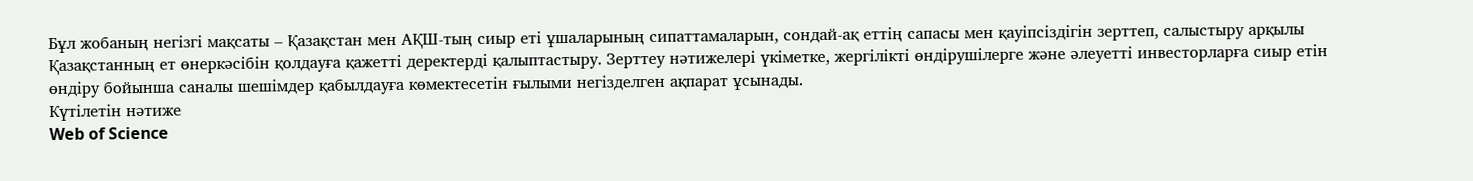Бұл жобаның негізгі мақсаты – Қазақстан мен АҚШ-тың сиыр еті ұшаларының сипаттамаларын, сондай-ақ еттің сапасы мен қауіпсіздігін зерттеп, салыстыру арқылы Қазақстанның ет өнеркәсібін қолдауға қажетті деректерді қалыптастыру. Зерттеу нәтижелері үкіметке, жергілікті өндірушілерге және әлеуетті инвесторларға сиыр етін өндіру бойынша саналы шешімдер қабылдауға көмектесетін ғылыми негізделген ақпарат ұсынады.
Күтілетін нәтиже
Web of Science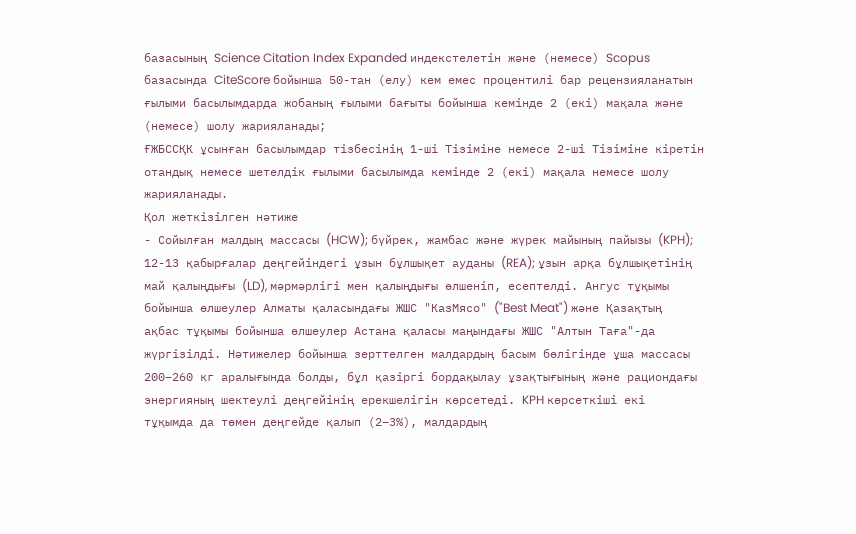базасының Science Citation Index Expanded индекстелетін және (немесе) Scopus базасында CiteScore бойынша 50-тан (елу) кем емес процентилі бар рецензияланатын ғылыми басылымдарда жобаның ғылыми бағыты бойынша кемінде 2 (екі) мақала және (немесе) шолу жарияланады;
ҒЖБССҚК ұсынған басылымдар тізбесінің 1-ші Тізіміне немесе 2-ші Тізіміне кіретін отандық немесе шетелдік ғылыми басылымда кемінде 2 (екі) мақала немесе шолу жарияланады.
Қол жеткізілген нәтиже
- Сойылған малдың массасы (HCW); бүйрек, жамбас және жүрек майының пайызы (KPH); 12-13 қабырғалар деңгейіндегі ұзын бұлшықет ауданы (REA); ұзын арқа бұлшықетінің май қалыңдығы (LD), мәрмәрлігі мен қалыңдығы өлшеніп, есептелді. Ангус тұқымы бойынша өлшеулер Алматы қаласындағы ЖШС "КазМясо" ("Best Meat") және Қазақтың ақбас тұқымы бойынша өлшеулер Астана қаласы маңындағы ЖШС "Алтын Таға"-да жүргізілді. Нәтижелер бойынша зерттелген малдардың басым бөлігінде ұша массасы 200–260 кг аралығында болды, бұл қазіргі бордақылау ұзақтығының және рациондағы энергияның шектеулі деңгейінің ерекшелігін көрсетеді. KPH көрсеткіші екі тұқымда да төмен деңгейде қалып (2–3%), малдардың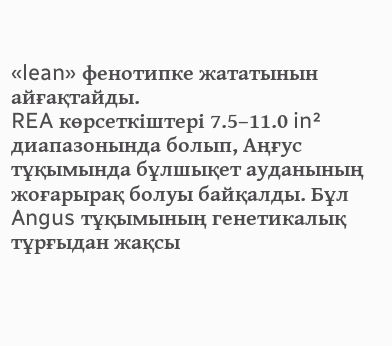«lean» фенотипке жататынын айғақтайды.
REA көрсеткіштері 7.5–11.0 in² диапазонында болып, Аңғус тұқымында бұлшықет ауданының жоғарырақ болуы байқалды. Бұл Angus тұқымының генетикалық тұрғыдан жақсы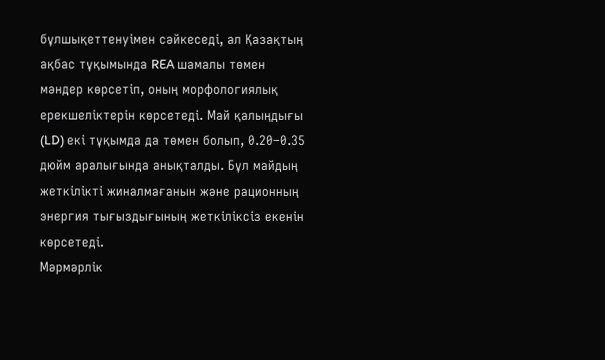бұлшықеттенуімен сәйкеседі, ал Қазақтың ақбас тұқымында REA шамалы төмен мәндер көрсетіп, оның морфологиялық ерекшеліктерін көрсетеді. Май қалыңдығы (LD) екі тұқымда да төмен болып, 0.20–0.35 дюйм аралығында анықталды. Бұл майдың жеткілікті жиналмағанын және рационның энергия тығыздығының жеткіліксіз екенін көрсетеді.
Мәрмәрлік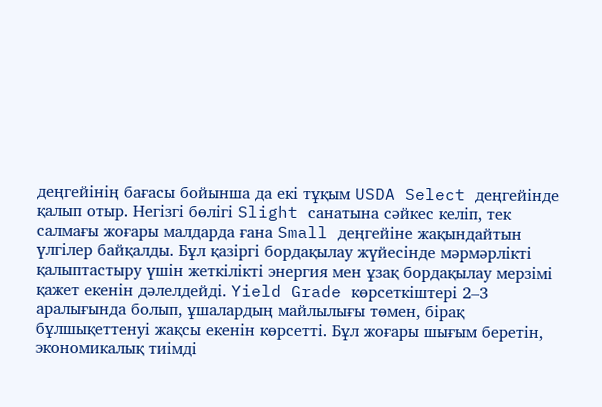деңгейінің бағасы бойынша да екі тұқым USDA Select деңгейінде қалып отыр. Негізгі бөлігі Slight санатына сәйкес келіп, тек салмағы жоғары малдарда ғана Small деңгейіне жақындайтын үлгілер байқалды. Бұл қазіргі бордақылау жүйесінде мәрмәрлікті қалыптастыру үшін жеткілікті энергия мен ұзақ бордақылау мерзімі қажет екенін дәлелдейді. Yield Grade көрсеткіштері 2–3 аралығында болып, ұшалардың майлылығы төмен, бірақ бұлшықеттенуі жақсы екенін көрсетті. Бұл жоғары шығым беретін, экономикалық тиімді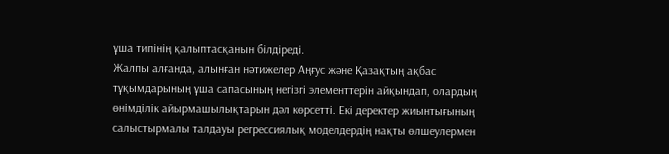ұша типінің қалыптасқанын білдіреді.
Жалпы алғанда, алынған нәтижелер Аңғус және Қазақтың ақбас тұқымдарының ұша сапасының негізгі элементтерін айқындап, олардың өнімділік айырмашылықтарын дәл көрсетті. Екі деректер жиынтығының салыстырмалы талдауы регрессиялық моделдердің нақты өлшеулермен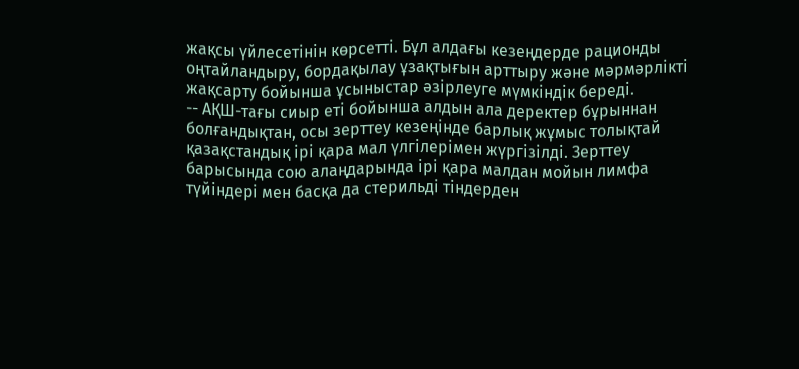жақсы үйлесетінін көрсетті. Бұл алдағы кезеңдерде рационды оңтайландыру, бордақылау ұзақтығын арттыру және мәрмәрлікті жақсарту бойынша ұсыныстар әзірлеуге мүмкіндік береді.
-- АҚШ-тағы сиыр еті бойынша алдын ала деректер бұрыннан болғандықтан, осы зерттеу кезеңінде барлық жұмыс толықтай қазақстандық ірі қара мал үлгілерімен жүргізілді. Зерттеу барысында сою алаңдарында ірі қара малдан мойын лимфа түйіндері мен басқа да стерильді тіндерден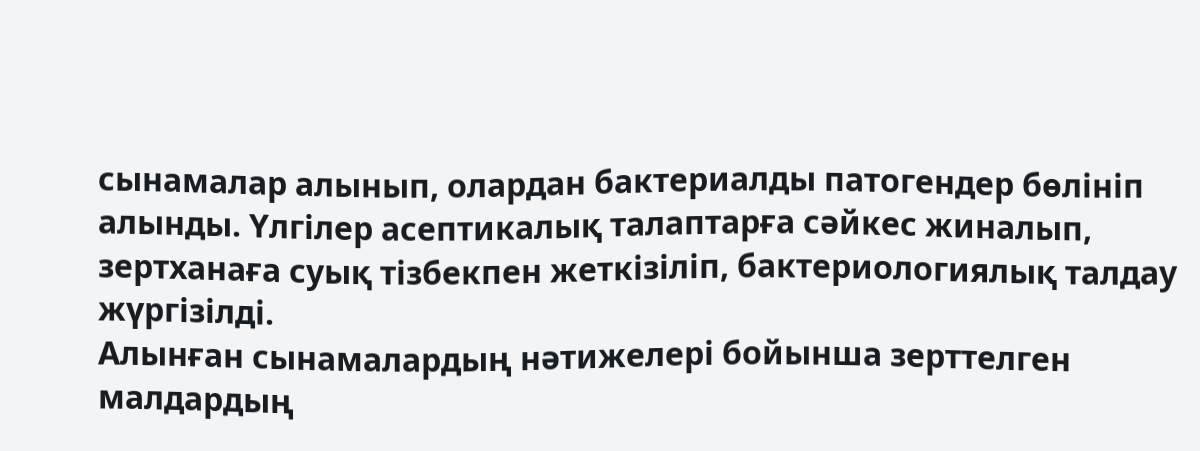сынамалар алынып, олардан бактериалды патогендер бөлініп алынды. Үлгілер асептикалық талаптарға сәйкес жиналып, зертханаға суық тізбекпен жеткізіліп, бактериологиялық талдау жүргізілді.
Алынған сынамалардың нәтижелері бойынша зерттелген малдардың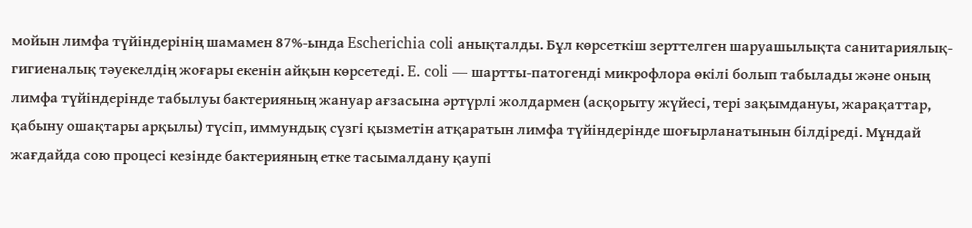мойын лимфа түйіндерінің шамамен 87%-ында Escherichia coli анықталды. Бұл көрсеткіш зерттелген шаруашылықта санитариялық-гигиеналық тәуекелдің жоғары екенін айқын көрсетеді. E. coli — шартты-патогенді микрофлора өкілі болып табылады және оның лимфа түйіндерінде табылуы бактерияның жануар ағзасына әртүрлі жолдармен (асқорыту жүйесі, тері зақымдануы, жарақаттар, қабыну ошақтары арқылы) түсіп, иммундық сүзгі қызметін атқаратын лимфа түйіндерінде шоғырланатынын білдіреді. Мұндай жағдайда сою процесі кезінде бактерияның етке тасымалдану қаупі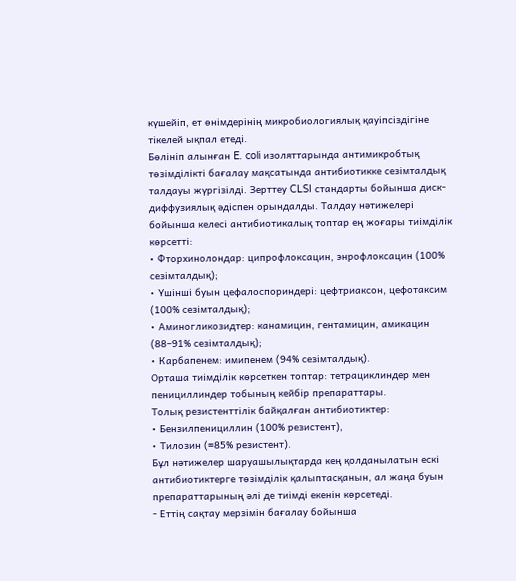күшейіп, ет өнімдерінің микробиологиялық қауіпсіздігіне тікелей ықпал етеді.
Бөлініп алынған E. coli изоляттарында антимикробтық төзімділікті бағалау мақсатында антибиотикке сезімталдық талдауы жүргізілді. Зерттеу CLSI стандарты бойынша диск-диффузиялық әдіспен орындалды. Талдау нәтижелері бойынша келесі антибиотикалық топтар ең жоғары тиімділік көрсетті:
• Фторхинолондар: ципрофлоксацин, энрофлоксацин (100% сезімталдық);
• Үшінші буын цефалоспориндері: цефтриаксон, цефотаксим (100% сезімталдық);
• Аминогликозидтер: канамицин, гентамицин, амикацин (88–91% сезімталдық);
• Карбапенем: имипенем (94% сезімталдық).
Орташа тиімділік көрсеткен топтар: тетрациклиндер мен пенициллиндер тобының кейбір препараттары.
Толық резистенттілік байқалған антибиотиктер:
• Бензилпенициллин (100% резистент),
• Тилозин (≈85% резистент).
Бұл нәтижелер шаруашылықтарда кең қолданылатын ескі антибиотиктерге төзімділік қалыптасқанын, ал жаңа буын препараттарының әлі де тиімді екенін көрсетеді.
- Еттің сақтау мерзімін бағалау бойынша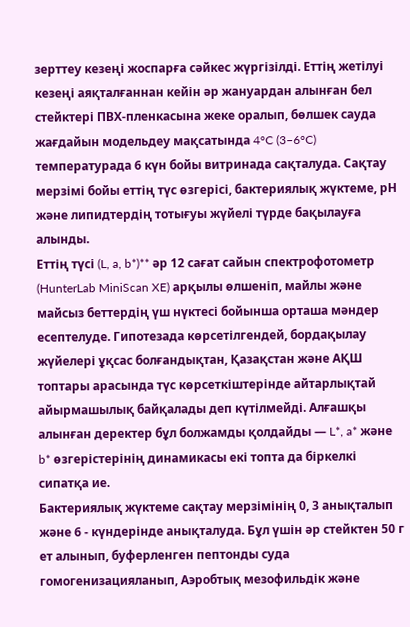зерттеу кезеңі жоспарға сәйкес жүргізілді. Еттің жетілуі кезеңі аяқталғаннан кейін әр жануардан алынған бел стейктері ПВХ-пленкасына жеке оралып, бөлшек сауда жағдайын модельдеу мақсатында 4°C (3–6°C) температурада 6 күн бойы витринада сақталуда. Сақтау мерзімі бойы еттің түс өзгерісі, бактериялық жүктеме, рН және липидтердің тотығуы жүйелі түрде бақылауға алынды.
Еттің түсі (L, a, b*)** әр 12 сағат сайын спектрофотометр (HunterLab MiniScan XE) арқылы өлшеніп, майлы және майсыз беттердің үш нүктесі бойынша орташа мәндер есептелуде. Гипотезада көрсетілгендей, бордақылау жүйелері ұқсас болғандықтан, Қазақстан және АҚШ топтары арасында түс көрсеткіштерінде айтарлықтай айырмашылық байқалады деп күтілмейді. Алғашқы алынған деректер бұл болжамды қолдайды — L*, a* және b* өзгерістерінің динамикасы екі топта да біркелкі сипатқа ие.
Бактериялық жүктеме сақтау мерзімінің 0, 3 анықталып және 6 - күндерінде анықталуда. Бұл үшін әр стейктен 50 г ет алынып, буферленген пептонды суда гомогенизацияланып, Аэробтық мезофильдік және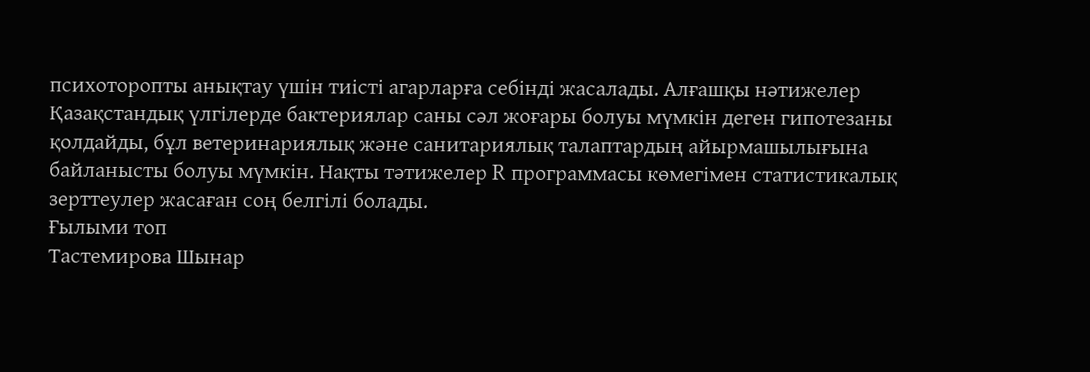психоторопты анықтау үшін тиісті агарларға себінді жасалады. Алғашқы нәтижелер Қазақстандық үлгілерде бактериялар саны сәл жоғары болуы мүмкін деген гипотезаны қолдайды, бұл ветеринариялық және санитариялық талаптардың айырмашылығына байланысты болуы мүмкін. Нақты тәтижелер R программасы көмегімен статистикалық зерттеулер жасаған соң белгілі болады.
Ғылыми топ
Тастемирова Шынар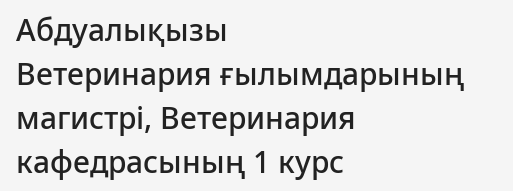Абдуалықызы
Ветеринария ғылымдарының магистрі, Ветеринария кафедрасының 1 курс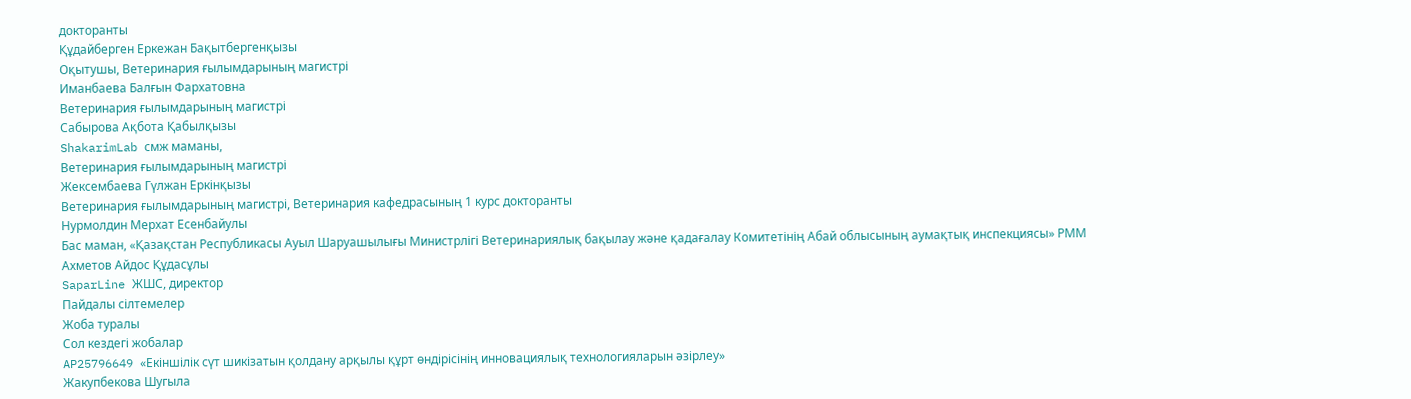докторанты
Құдайберген Еркежан Бақытбергенқызы
Оқытушы, Ветеринария ғылымдарының магистрі
Иманбаева Балғын Фархатовна
Ветеринария ғылымдарының магистрі
Сабырова Ақбота Қабылқызы
ShakarimLab смж маманы,
Ветеринария ғылымдарының магистрі
Жексембаева Гүлжан Еркінқызы
Ветеринария ғылымдарының магистрі, Ветеринария кафедрасының 1 курс докторанты
Нурмолдин Мерхат Есенбайулы
Бас маман, «Қазақстан Республикасы Ауыл Шаруашылығы Министрлігі Ветеринариялық бақылау және қадағалау Комитетінің Абай облысының аумақтық инспекциясы» РММ
Ахметов Айдос Құдасұлы
SaparLine ЖШС, директор
Пайдалы сілтемелер
Жоба туралы
Сол кездегі жобалар
AP25796649 «Екіншілік сүт шикізатын қолдану арқылы құрт өндірісінің инновациялық технологияларын әзірлеу»
Жакупбекова Шугыла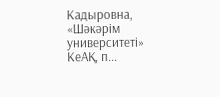Кадыровна, «Шәкәрім университеті» КеАҚ, п...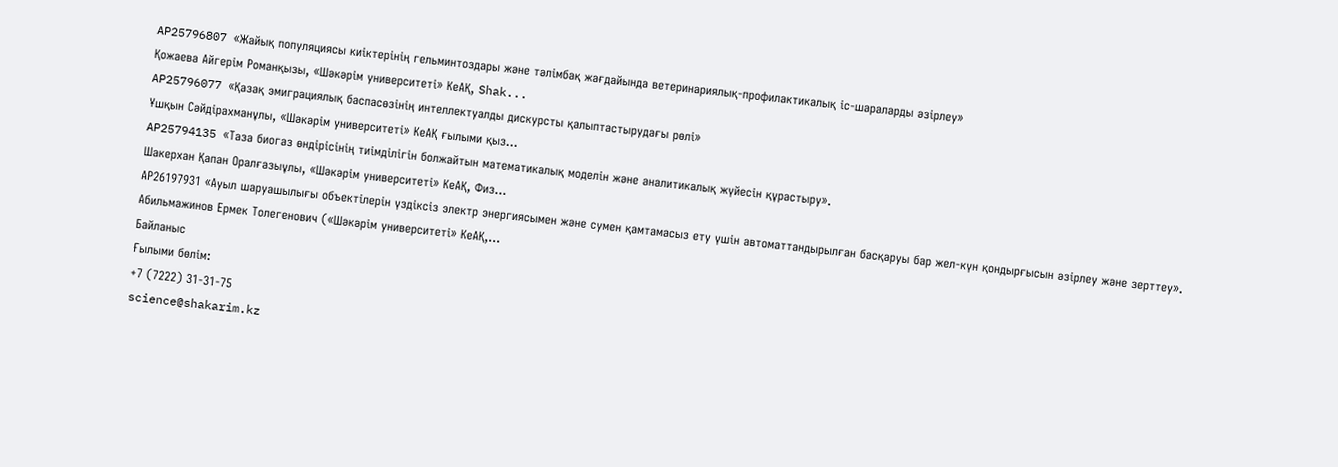AP25796807 «Жайық популяциясы киіктерінің гельминтоздары және тәлімбақ жағдайында ветеринариялық-профилактикалық іс-шараларды әзірлеу»
Қожаева Айгерім Романқызы, «Шәкәрім университеті» КеАҚ, Shak...
AP25796077 «Қазақ эмиграциялық баспасөзінің интеллектуалды дискурсты қалыптастырудағы рөлі»
Ұшқын Сәйдірахманұлы, «Шәкәрім университеті» КеАҚ ғылыми қыз...
AP25794135 «Таза биогаз өндірісінің тиімділігін болжайтын математикалық моделін және аналитикалық жүйесін құрастыру».
Шакерхан Қапан Оралғазыұлы, «Шәкәрім университеті» КеАҚ, Физ...
АР26197931 «Ауыл шаруашылығы объектілерін үздіксіз электр энергиясымен және сумен қамтамасыз ету үшін автоматтандырылған басқаруы бар жел-күн қондырғысын әзірлеу және зерттеу».
Абильмажинов Ермек Толегенович («Шәкәрім университеті» КеАҚ,...
Байланыс
Ғылыми бөлім:
+7 (7222) 31-31-75
science@shakarim.kz